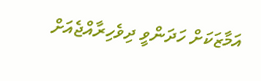އަމާޒަކަށް ހަދަންވީ ދިވެހިރާއްޖެއަށް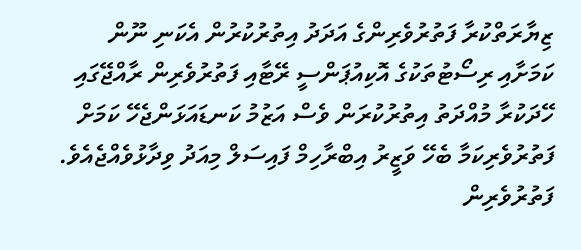ޒިޔާރަތްކުރާ ފަތުރުވެރިންގެ އަދަދު އިތުރުކުރުން އެކަނި ނޫން ކަމަށާއި ރިސޯޓުތަކުގެ އޮކިއުޕަންސީ ރޭޓާއި ފަތުރުވެރިން ރާއްޖޭގައި ހޭދަކުރާ މުއްދަތު އިތުރުކުރަން ވެސް އަޒުމު ކަނޑައަޅަންޖެހޭ ކަމަށް ފަތުރުވެރިކަމާ ބެހޭ ވަޒީރު އިބްރާހިމް ފައިސަލް މިއަދު ވިދާޅުވެއްޖެއެވެ.
ފަތުރުވެރިން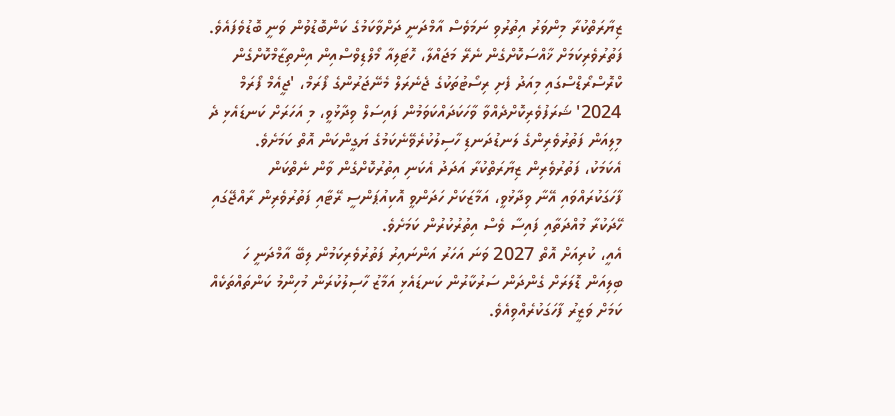ޒިޔާރަތްކުރާ މިންވަރު އިތުރުވި ނަމަވެސް އާމްދަނީ ދަށްވާކަމުގެ ކަންބޮޑުވުން ވަނީ ބޮޑުވެފައެވެ.
ފަތުރުވެރިކަމަށް ޚާއްސަކޮށްގެން ނެރޭ މަޖައްލާ، ހޮޓަލިއާ މޯލްޑިވްސްއިން އިންތިޒާމްކޮށްގެން ކްރޮސްރޯޑްސްގައި މިއަދު ފެށި ރިސޯޓުތަކުގެ ޖެނެރަލް މެނޭޖަރުންގެ ފޯރަމް، 'ޖީއެމް ފޯރަމް 2024' ޝަރަފުވެރިކޮށްދެއްވާ ވާހަކަދައްކަވަމުން ފައިސަލް ވިދާޅުވީ، މި އަހަރަށް ކަނޑައެޅި ދެ މިލިއަން ފަތުރުވެރިންގެ ލަނޑުދަނޑި ހާސިލުކުރެވޭނެކަމުގެ ޔަގީންކަން އޮތް ކަމަށެވެ.
އެކަމަކު، ފަތުރުވެރިން ޒިޔާރަތްކުރާ އަދަދު އެކަނި އިތުރުކޮށްގެން ވާން ނެތްކަން ފާހަގަކުރައްވައި އޭނާ ވިދާޅުވީ، އަމާޒަކަށް ހަދަންވީ އޮކިއުޕަންސީ ރޭޓާއި ފަތުރުވެރިން ރާއްޖޭގައި ހޭދަކުރާ މުއްދަތާއި ފައިސާ ވެސް އިތުރުކުރުން ކަމަށެވެ.
އެއީ، ކުރިއަށް އޮތް 2027 ވަނަ އަހަރު އަންނައިރު ފަތުރުވެރިކަމުން ލިބޭ އާމްދަނީ ހަ ބިލިއަން ޑޮލަރަށް ގެންދަން ސަރުކާރުން ކަނޑައެޅި އަމާޒު ހާސިލުކުރަން މުހިންމު ކަންތައްތަކެއް ކަމަށް ވަޒީރު ފާހަގަކުރެއްވިއެވެ.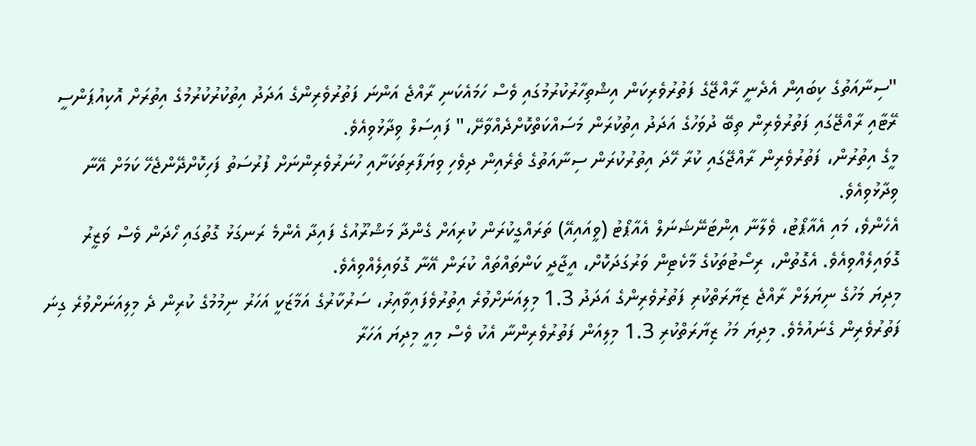"ސިނާއަތުގެ ކިބައިން އެދެނީ ރާއްޖޭގެ ފަތުރުވެރިކަން އިޝްތިހާރުކުރުމުގައި ވެސް ހަމައެކަނި ރާއްޖެ އަންނަ ފަތުރުވެރިންގެ އަދަދު އިތުކުރުކުރުމުގެ އިތުރަށް އޮކިއުޕަންސީ ރޭޓާއި ރާއްޖޭގައި ފަތުރުވެރިން ތިބޭ ދުވަހުގެ އަދަދު އިތުކުރަން މަސައްކަތްކޮށްދެއްވާށޭ،" ފައިސަލް ވިދާޅުވިއެވެ.
މީގެ އިތުރުން، ފަތުރުވެރިން ރާއްޖޭގައި ކުރާ ހޭދަ އިތުރުކުރަން ސިނާއަތުގެ ތެރެއިން ދިވެހި ވިޔަފާރިތަކަށާއި ހުނަރުވެރިންނަށް ފުރުސަތު ފަހިކޮށްދޭންޖެހޭ ކަމަށް އޭނާ ވިދާޅުވިއެވެ.
އެހެންވެ، މައި އެއާޕޯޓު، ވެލާނާ އިންޓަނޭޝަނަލް އެއާޕޯޓު (ވީއައިއޭ) ތަރައްގީކުރަން ކުރިއަށް ގެންދާ މަޝްރޫއުގެ ފައިދާ އެންމެ ރަނގަޅު ގޮތުގައި ހޯދަން ވެސް ވަޒީރު ގޮވައިލެއްވިއެވެ. އެގޮތުން، ރިސޯޓުތަކުގެ މާކެޓިން ވަރުގަދަކޮށް، އީޖާދީ ކަންތައްތައް ކުރަން އޭނާ ގޮވައިލެއްވިއެވެ.
މިދިޔަ މަހުގެ ނިޔަލަށް ރާއްޖެ ޒިޔާރަތްކުރި ފަތުރުވެރިންގެ އަދަދު 1.3 މިލިއަނަށްވުރެ އިތުރުވެފައިވާއިރު، ސަރުކާރުގެ އަމާޒަކީ އަހަރު ނިމުމުގެ ކުރިން ދެ މިލިއަނަށްވުރެ ގިނަ ފަތުރުވެރިން ގެނައުމެވެ. މިދިޔަ މަހު ޒިޔާރަތްކުރި 1.3 މިލިއަން ފަތުރުވެރިންނާ އެކު ވެސް މިއީ މިދިޔަ އަހަރާ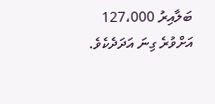ބަލާއިރު 127،000 އަށްވުރެ ގިނަ އަދަދެކެވެ.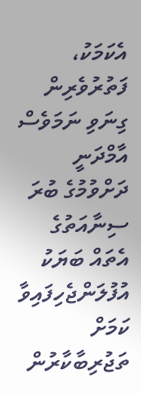އެކަމަކު، ފަތުރުވެރިން ގިނަވި ނަމަވެސް އާމްދަނީ ދަށްވުމުގެ ބުރަ ސިނާއަތުގެ އެތައް ބަޔަކު އުފުލަންޖެހިފައިވާ ކަމަށް ތަޖުރިބާކާރުން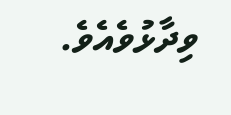ވިދާޅުވެއެވެ.